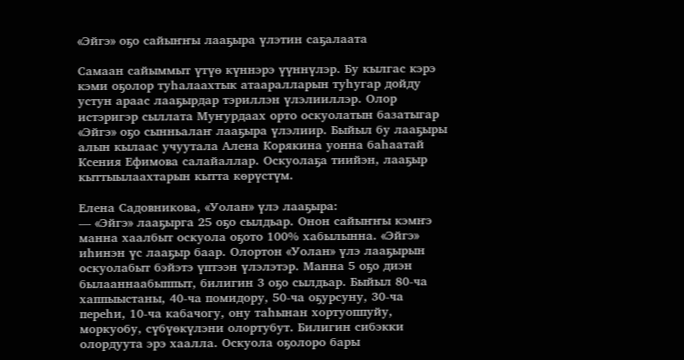«Эйгэ» оҕо сайыҥҥы лааҕыра үлэтин саҕалаата

Самаан сайыммыт үтүө күннэрэ үүннүлэр. Бу кылгас кэрэ кэми оҕолор туһалаахтык атааралларын туһугар дойду устун араас лааҕырдар тэриллэн үлэлииллэр. Олор истэригэр сыллата Муҥурдаах орто оскуолатын базатыгар «Эйгэ» оҕо сынньалаҥ лааҕыра үлэлиир. Быйыл бу лааҕыры алын кылаас учуутала Алена Корякина уонна баһаатай Ксения Ефимова салайаллар. Оскуолаҕа тиийэн, лааҕыр кыттыылаахтарын кытта көрүстүм.

Елена Садовникова, «Уолан» үлэ лааҕыра:
— «Эйгэ» лааҕырга 25 оҕо сылдьар. Онон сайыҥҥы кэмҥэ манна хаалбыт оскуола оҕото 100% хабылынна. «Эйгэ» иһинэн үс лааҕыр баар. Олортон «Уолан» үлэ лааҕырын оскуолабыт бэйэтэ үптээн үлэлэтэр. Манна 5 оҕо диэн былааннаабыппыт, билигин 3 оҕо сылдьар. Быйыл 80-ча хаппыыстаны, 40-ча помидору, 50-ча оҕурсуну, 30-ча переһи, 10-ча кабачогу, ону таһынан хортуоппуйу, моркуобу, сүбүөкүлэни олортубут. Билигин сибэкки олордуута эрэ хаалла. Оскуола оҕолоро бары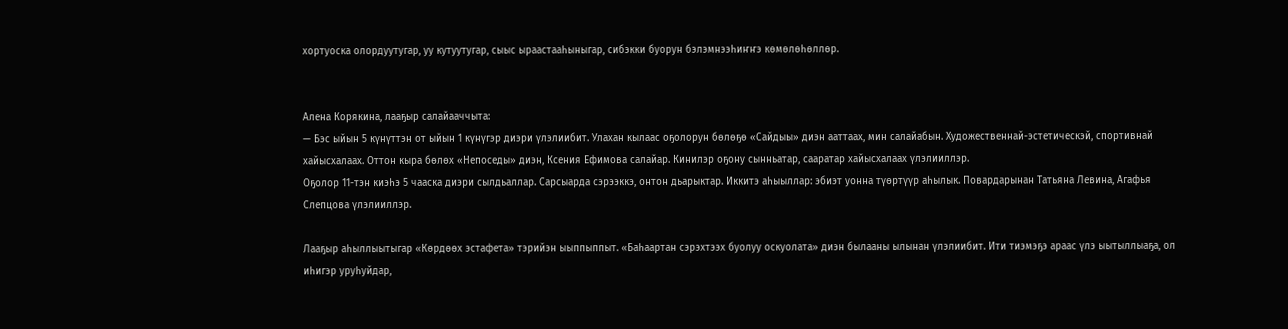хортуоска олордуутугар, уу кутуутугар, сыыс ыраастааһыныгар, сибэкки буорун бэлэмнээһиҥҥэ көмөлөһөллөр.


Алена Корякина, лааҕыр салайааччыта:
— Бэс ыйын 5 күнүттэн от ыйын 1 күнүгэр диэри үлэлиибит. Улахан кылаас оҕолорун бөлөҕө «Сайдыы» диэн ааттаах, мин салайабын. Художественнай-эстетическэй, спортивнай хайысхалаах. Оттон кыра бөлөх «Непоседы» диэн, Ксения Ефимова салайар. Кинилэр оҕону сынньатар, сааратар хайысхалаах үлэлииллэр.
Оҕолор 11-тэн киэһэ 5 чааска диэри сылдьаллар. Сарсыарда сэрээккэ, онтон дьарыктар. Иккитэ аһыыллар: эбиэт уонна түөртүүр аһылык. Повардарынан Татьяна Левина, Агафья Слепцова үлэлииллэр.

Лааҕыр аһыллыытыгар «Көрдөөх эстафета» тэрийэн ыыппыппыт. «Баһаартан сэрэхтээх буолуу оскуолата» диэн былааны ылынан үлэлиибит. Ити тиэмэҕэ араас үлэ ыытыллыаҕа, ол иһигэр уруһуйдар,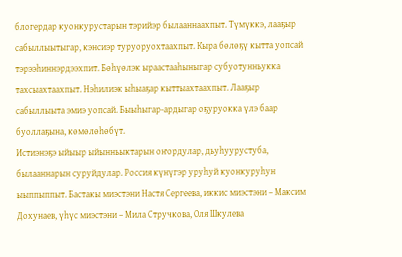блогердар куонкурустарын тэрийэр былааннаахпыт. Түмүккэ, лааҕыр сабыллыытыгар, кэнсиэр туруоруохтаахпыт. Кыра бөлөҕү кытта уопсай тэрээһиннэрдээхпит. Бөһүөлэк ыраастааһыныгар субуотунньукка тахсыахтаахпыт. Нэһилиэк ыһыаҕар кыттыахтаахпыт. Лааҕыр сабыллыыта эмиэ уопсай. Быыһыгар-ардыгар оҕуруокка үлэ баар буоллаҕына, көмөлөһөбүт.
Истиэнэҕэ ыйыыр ыйынньыктарын оҥордулар, дьуһуурустуба, былааннарын суруйдулар. Россия күнүгэр уруһуй куонкуруһун ыыппыппыт. Бастакы миэстэни Настя Сергеева, иккис миэстэни – Максим Дохунаев, үһүс миэстэни – Мила Стручкова, Оля Шкулева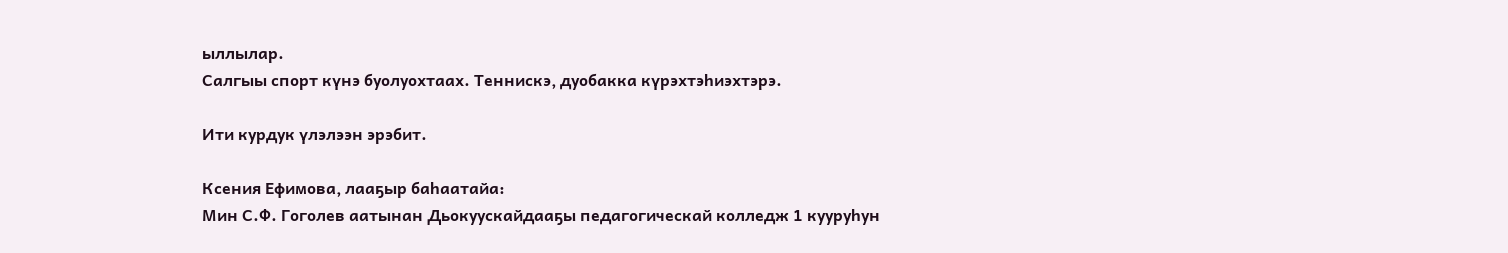ыллылар.
Салгыы спорт күнэ буолуохтаах. Теннискэ, дуобакка күрэхтэһиэхтэрэ.

Ити курдук үлэлээн эрэбит.

Ксения Ефимова, лааҕыр баһаатайа:
Мин С.Ф. Гоголев аатынан Дьокуускайдааҕы педагогическай колледж 1 кууруһун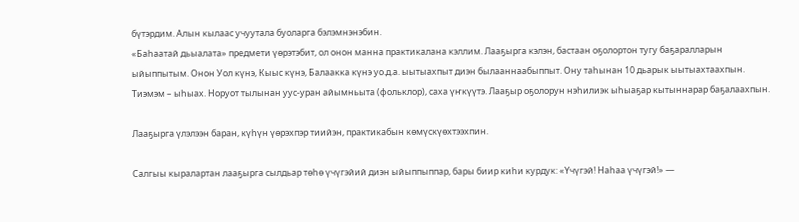бүтэрдим. Алын кылаас учуутала буоларга бэлэмнэнэбин.
«Баһаатай дьыалата» предмети үөрэтэбит, ол онон манна практикалана кэллим. Лааҕырга кэлэн, бастаан оҕолортон тугу баҕаралларын ыйыппытым. Онон Уол күнэ, Кыыс күнэ, Балаакка күнэ уо.д.а. ыытыахпыт диэн былааннаабыппыт. Ону таһынан 10 дьарык ыытыахтаахпын. Тиэмэм – ыһыах. Норуот тылынан уус-уран айымньыта (фольклор), саха үҥкүүтэ. Лааҕыр оҕолорун нэһилиэк ыһыаҕар кытыннарар баҕалаахпын.

Лааҕырга үлэлээн баран, күһүн үөрэхпэр тиийэн, практикабын көмүскүөхтээхпин.

Салгыы кыралартан лааҕырга сылдьар төһө үчүгэйий диэн ыйыппыппар, бары биир киһи курдук: «Үчүгэй! Наһаа үчүгэй!» —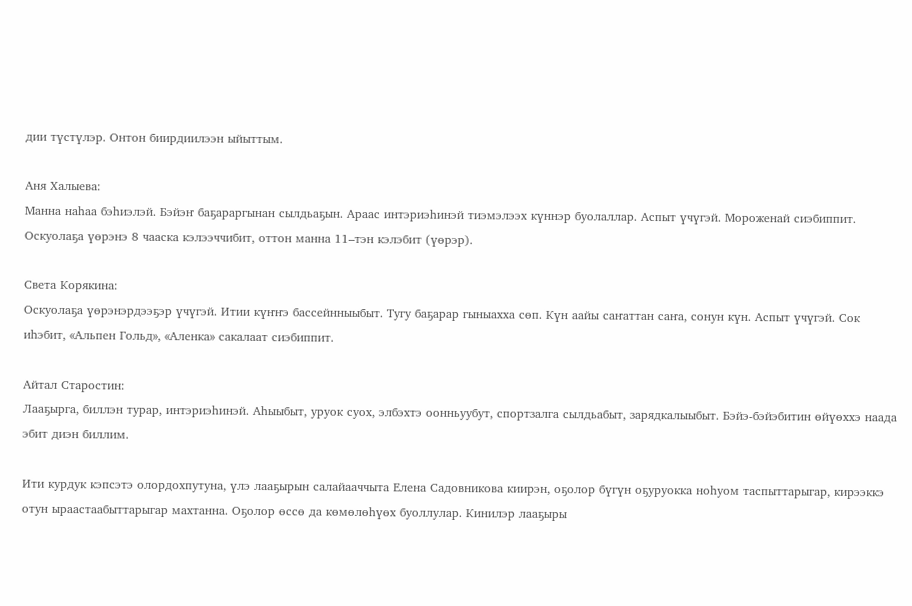дии түстүлэр. Онтон биирдиилээн ыйыттым.

Аня Халыева:
Манна наһаа бэһиэлэй. Бэйэҥ баҕараргынан сылдьаҕын. Араас интэриэһинэй тиэмэлээх күннэр буолаллар. Аспыт үчүгэй. Мороженай сиэбиппит. Оскуолаҕа үөрэнэ 8 чааска кэлээччибит, оттон манна 11–тэн кэлэбит (үөрэр).

Света Корякина:
Оскуолаҕа үөрэнэрдээҕэр үчүгэй. Итии күҥҥэ бассейнныыбыт. Тугу баҕарар гыныахха сөп. Күн аайы саҥаттан саҥа, сонун күн. Аспыт үчүгэй. Сок иһэбит, «Альпен Гольд», «Аленка» сакалаат сиэбиппит.

Айтал Старостин:
Лааҕырга, биллэн турар, интэриэһинэй. Аһыыбыт, уруок суох, элбэхтэ оонньуубут, спортзалга сылдьабыт, зарядкалыыбыт. Бэйэ-бэйэбитин өйүөххэ наада эбит диэн биллим.

Ити курдук кэпсэтэ олордохпутуна, үлэ лааҕырын салайааччыта Елена Садовникова киирэн, оҕолор бүгүн оҕуруокка ноһуом таспыттарыгар, кирээккэ отун ыраастаабыттарыгар махтанна. Оҕолор өссө да көмөлөһүөх буоллулар. Кинилэр лааҕыры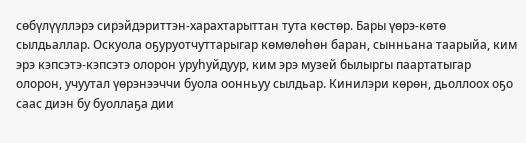сөбүлүүллэрэ сирэйдэриттэн-харахтарыттан тута көстөр. Бары үөрэ-көтө сылдьаллар. Оскуола оҕуруотчуттарыгар көмөлөһөн баран, сынньана таарыйа, ким эрэ кэпсэтэ-кэпсэтэ олорон уруһуйдуур, ким эрэ музей былыргы паартатыгар олорон, учуутал үөрэнээччи буола оонньуу сылдьар. Кинилэри көрөн, дьоллоох оҕо саас диэн бу буоллаҕа дии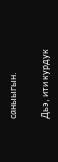саныыгын.

Дьэ, ити курдук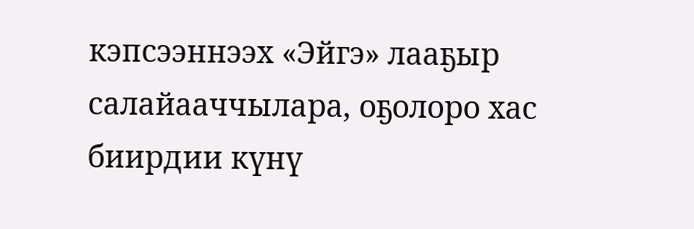кэпсээннээх «Эйгэ» лааҕыр салайааччылара, оҕолоро хас биирдии күнү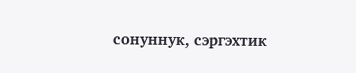сонуннук, сэргэхтик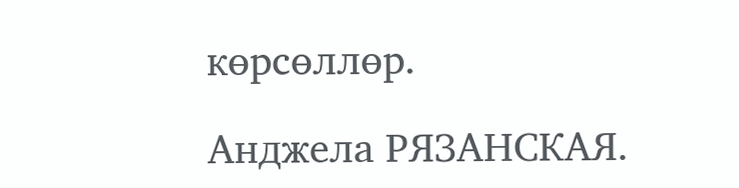көрсөллөр.

Анджела РЯЗАНСКАЯ.